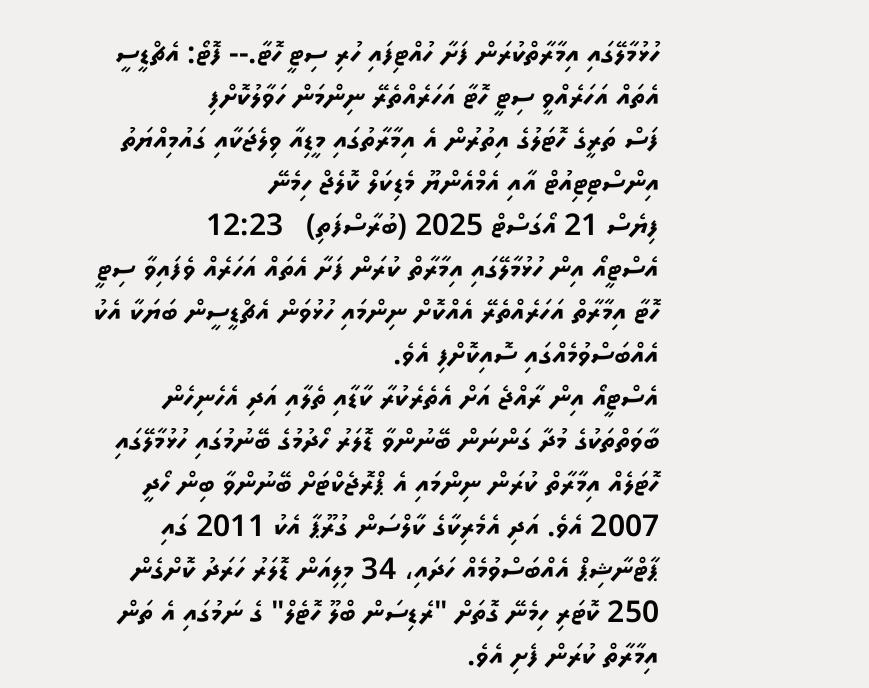ހުޅުމާލޭގައި އިމާރާތްކުރަން ފަށާ ހުއްޓިފައި ހުރި ސިޓީ ހޮޓާ.-- ފޮޓޯ: އެޗްޑީސީ
އެތައް އަހަރެއްވީ ސިޓީ ހޮޓާ އަހަރެއްތެރޭ ނިންމަން ހަވާލުކޮށްފި
ފަސް ތަރީގެ ހޮޓަލުގެ އިތުރުން އެ އިމާރާތުގައި މީޑިއާ ވިލެޖަކާއި ގައުމިއްޔަތު އިންސްޓިޓިއުޓް އާއި އެމްއެންޔޫ މެޑިކަލް ކޮލެޖް ހިމެނޭ
ފިޔެސް 21 އޯގަސްޓް 2025 (ބުރާސްފަތި)   12:23
އެސްޓީއޯ އިން ހުޅުމާލޭގައި އިމާރާތް ކުރަން ފަށާ އެތައް އަހަރެއް ވެފައިވާ ސިޓީ ހޮޓާ އިމާރާތް އަހަރެއްތެރޭ އެއްކޮށް ނިންމައި ހުޅުވަން އެޗްޑީސީން ބަޔަކާ އެކު އެއްބަސްވުމެއްގައި ސޮއިކޮށްފި އެވެ.
އެސްޓީއޯ އިން ރާއްޖެ އަށް އެތެރެކުރާ ކާޑާއި ތެލާއި އަދި އެހެނިހެން ބާވަތްތަކުގެ މުދާ ގަންނަން ބޭނުންވާ ޑޮލަރު ހޯދުމުގެ ބޭނުމުގައި ހުޅުމާލޭގައި ހޮޓަލެއް އިމާރާތް ކުރަން ނިންމައި އެ ޕްރޮޖެކްޓަށް ބޭނުންވާ ބިން ހޯދީ 2007 އެވެ. އަދި އެމެރިކާގެ ކާލްސަން ގުރޫޕާ އެކު 2011 ގައި ޕާޓްނާޝިޕް އެއްބަސްވުމެއް ހަދައި، 34 މިލިއަން ޑޮލަރު ހަރަދު ކޮށްގެން 250 ކޮޓަރި ހިމެނޭ ގޮތަށް "ރެޑިސަން ބްލޫ ހޮޓެލް" ގެ ނަމުގައި އެ ތަން އިމާރާތް ކުރަން ފެށި އެވެ.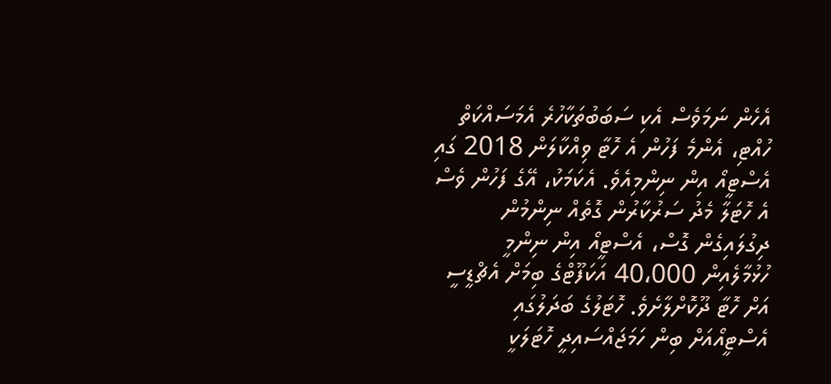އެހެން ނަމަވެސް އެކި ސަބަބުތަކާހުރެ އެމަސައްކަތް ހުއްޓި، އެންމެ ފަހުން އެ ހޮޓާ ވިއްކާލަން 2018 ގައި އެސްޓީއޯ އިން ނިންމިއެވެ. އެކަމަކު، އޭގެ ފަހުން ވެސް އެ ހޮޓަލާ މެދު ސަރުކާރުން ގޮތެއް ނިންމުން ދިގުލައިގެން ގޮސް، އެސްޓީއޯ އިން ނިންމީ ހުޅުމާލެއިން 40،000 އަކަފޫޓްގެ ބިމަށް އެޗްޑީސީ އަށް ހޮޓާ ދޫކޮށްލާށެވެ. ހޮޓަލުގެ ބަދަލުގައި އެސްޓީއޯއަށް ބިން ހަމަޖައްސައިދީ ހޮޓަލަކީ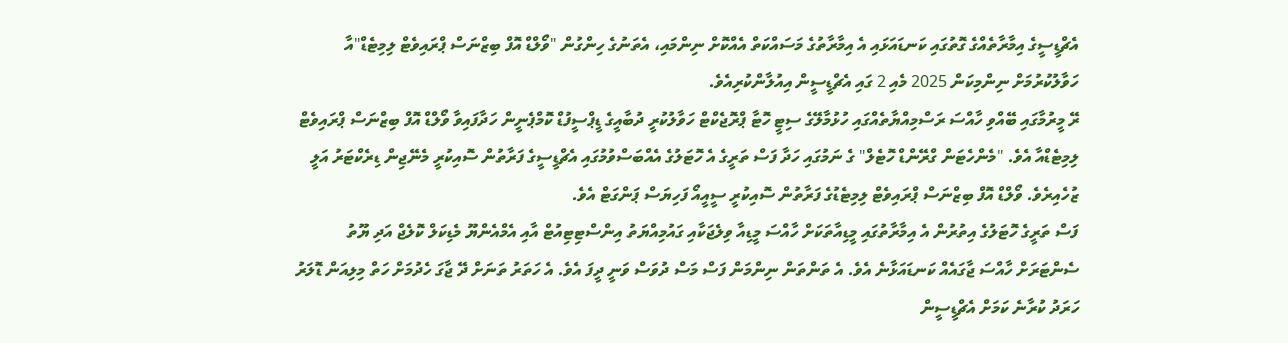އެޗްޑީސީގެ އިމާރާތެއްގެ ގޮތުގައި ކަނޑައަޅައި އެ އިމާރާތުގެ މަސައްކަތް އެއްކޮށް ނިންމައި، އެތަނުގެ ހިންގުން "ވޯލްޑް އޮފް ބިޒްނަސް ޕްރައިވެޓް ލިމިޓެޑް"އާ ހަވާލުކުރުމަށް ނިންމިކަން 2025 މެއި 2 ގައި އެޗްޑީސީން އިއުލާންކުރިއެވެ.
ރޭ މީރުމާގައި ބޭއްވި ހާއްސަ ރަސްމިއްޔާތެއްގައި ހުޅުމާލޭގެ ސިޓީ ހޮޓާ ޕްރޮޖެކްޓް ހަވާލުކުރީ ދުބާއީގެ ޑީޕްސީފުޑް ކޮމްޕެނީން ހަދާފައިވާ ވޯލްޑް އޮފް ބިޒްނަސް ޕްރައިވެޓް ލިމިޓެޑްއާ އެވެ. "މެންހެޓަން ގްރޭންޑް ހޮޓެލް" ގެ ނަމުގައި ހަދާ ފަސް ތަރީގެ އެ ހޮޓަލުގެ އެއްބަސްވުމުގައި އެޗްޑީސީގެ ފަރާތުން ސޮއިކުރީ މެނޭޖިން ޑިރެކްޓަރު އަލީ ޒުހެއިރެވެ. ވޯލްޑް އޮފް ބިޒްނަސް ޕްރައިވެޓް ލިމިޓެޑުގެ ފަރާތުން ސޮއިކުރީ ސީއީއޯ ފަހިޔަސް ޕަންގަޓް އެވެ.
ފަސް ތަރީގެ ހޮޓަލުގެ އިތުރުން އެ އިމާރާތުގައި މީޑިއާތަކަށް ހާއްސަ މީޑިއާ ވިލެޖަކާއި ގައުމިއްޔަތު އިންސްޓިޓިއުޓް އާއި އެމްއެންޔޫ މެޑިކަލް ކޮލެޖް އަދި ޔޫތު ސެންޓަރަށް ހާއްސަ ޖާގައެއް ކަނޑައަޅާނެ އެވެ. އެ ތަންތަން ނިންމަން ފަސް މަސް ދުވަސް ވަނީ ދީފަ އެވެ. އެ ހަތަރު ތަނަށް ދޭ ޖާގަ ހެދުމަށް ހަތް މިލިއަން ޑޮލަރު ހަރަދު ކުރާނެ ކަމަށް އެޗްޑީސީން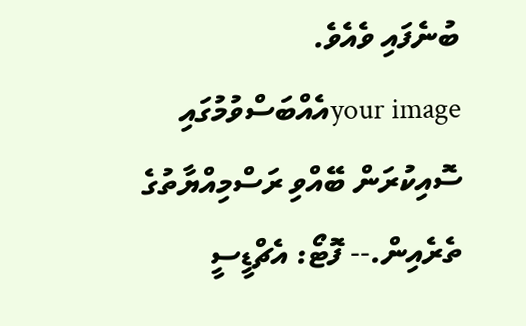ބުނެފައި ވެއެވެ.
your imageއެއްބަސްވުމުގައި ސޮއިކުރަން ބޭއްވި ރަސްމިއްޔާތުގެ ތެރެއިން.-- ފޮޓޯ: އެޗްޑީސީ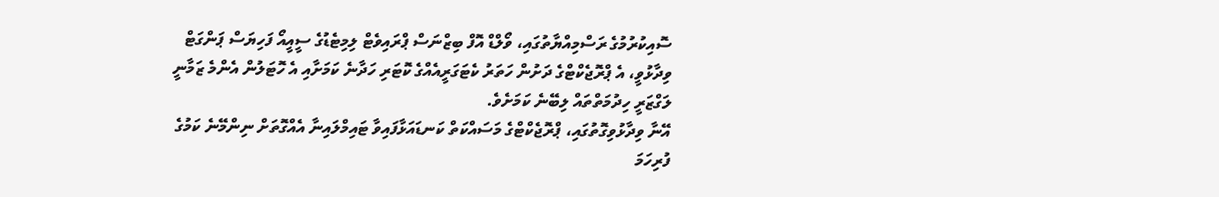ސޮއިކުރުމުގެ ރަސްމިއްޔާތުގައި، ވޯލްޑް އޮފް ބިޒްނަސް ޕްރައިވެޓް ލިމިޓެޑުގެ ސީއީއޯ ފަހިޔަސް ޕަންގަޓް ވިދާޅުވީ، އެ ޕްރޮޖެކްޓްގެ ދަށުން ހަތަރު ކެޓަގަރީއެއްގެ ކޮޓަރި ހަދާނެ ކަމަށާއި އެ ހޮޓަލުން އެންމެ ޒަމާނީ ލަގްޒަރީ ހިދުމަތްތައް ލިބޭނެ ކަމަށެވެ.
އޭނާ ވިދާޅުވިގޮތުގައި، ޕްރޮޖެކްޓްގެ މަސައްކަތް ކަނޑައަޅާފައިވާ ޓައިމްލައިނާ އެއްގޮތަށް ނިންމޭނެ ކަމުގެ ފުރިހަމަ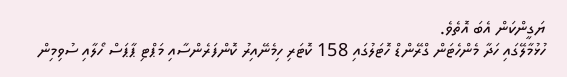ޔަގީންކަން އެބަ އޮތެވެ.
ހުޅުމާލޭގައި ހަދާ މެންހެޓަން ގްރޭންޑް ހޮޓަލުގައި 158 ކޮޓަރި ހިމެނޭއިރު ކޮންފަރެންސާއި މަޕްޓި ޕާޕަސް ހޯލާއި ސުވިމިން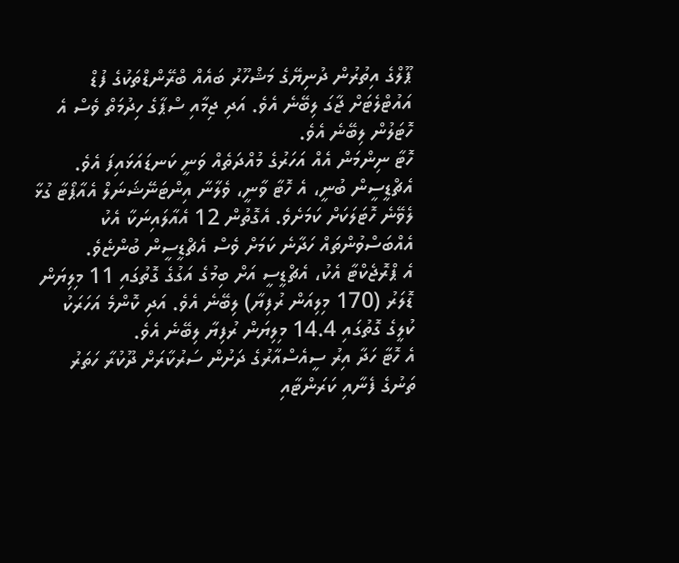ޕޫލްގެ އިތުރުން ދުނިޔޭގެ މަޝްހޫރު ބައެއް ބްރޭންޑްތަކުގެ ފުޑް އައުޓްލެޓަށް ޖާގަ ލިބޭނެ އެވެ. އަދި ޖިމާއި ސްޕާގެ ހިދުމަތް ވެސް އެ ހޮޓަލުން ލިބޭނެ އެވެ.
ހޮޓާ ނިންމަން އެއް އަހަރުގެ މުއްދަތެއް ވަނީ ކަނޑައަޅައިފަ އެވެ. އެޗްޑީސީން ބުނީ، އެ ހޮޓާ ވާނީ، ވެލާނާ އިންޓަނޭޝަނަލް އެއާޕޯޓާ ގުޅާ ލެވޭނެ ހޮޓަލަކަށް ކަމަށެވެ. އެގޮތުން 12 އެއާލައިނަކާ އެކު އެއްބަސްވުންތައް ހަދާނެ ކަމަށް ވެސް އެޗްޑީސީން ބުންޏެވެ.
އެ ޕްރޮޖެކްޓާ އެކު، އެޗްޑީސީ އަށް ބިމުގެ އަގުގެ ގޮތުގައި 11 މިލިޔަން ޑޮލަރު (170 މިލިއަން ރުފިޔާ) ލިބޭނެ އެވެ. އަދި ކޮންމެ އަހަރަކު ކުލީގެ ގޮތުގައި 14.4 މިލިޔަން ރުފިޔާ ލިބޭނެ އެވެ.
އެ ހޮޓާ ހަދާ އިރު ސީއެސްއާރުގެ ދަށުން ސަރުކާރަށް ދޫކުރާ ހަތަރު ތަނުގެ ފެނާއި ކަރަންޓާއި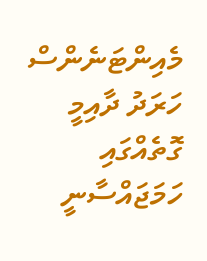މެއިންޓަނެންސް ހަރަދު ދާއިމީ ގޮތެއްގައި ހަމަޖައްސާނީ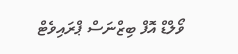ވޯލްޑް އޮފް ބިޒްނަސް ޕްރައިވެޓް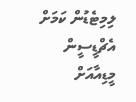ލިމިޓެޑުން ކަމަށް އެޗްޑީސީން މީޑިއާއަށް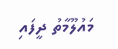މައުލޫމާތު ދީފައި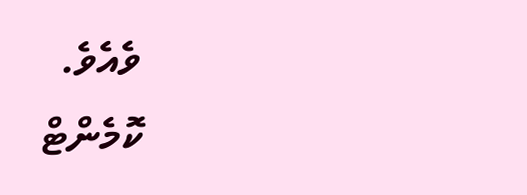ވެއެވެ.
ކޮމެންޓް